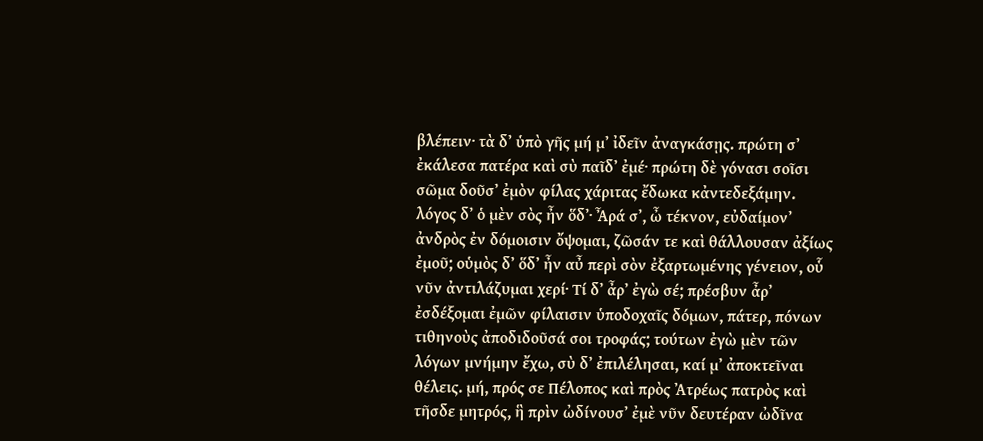βλέπειν· τὰ δʼ ὑπὸ γῆς μή μʼ ἰδεῖν ἀναγκάσῃς. πρώτη σʼ ἐκάλεσα πατέρα καὶ σὺ παῖδʼ ἐμέ· πρώτη δὲ γόνασι σοῖσι σῶμα δοῦσʼ ἐμὸν φίλας χάριτας ἔδωκα κἀντεδεξάμην. λόγος δʼ ὁ μὲν σὸς ἦν ὅδʼ· Ἆρά σʼ, ὦ τέκνον, εὐδαίμονʼ ἀνδρὸς ἐν δόμοισιν ὄψομαι, ζῶσάν τε καὶ θάλλουσαν ἀξίως ἐμοῦ; οὑμὸς δʼ ὅδʼ ἦν αὖ περὶ σὸν ἐξαρτωμένης γένειον, οὗ νῦν ἀντιλάζυμαι χερί· Τί δʼ ἆρʼ ἐγὼ σέ; πρέσβυν ἆρʼ ἐσδέξομαι ἐμῶν φίλαισιν ὑποδοχαῖς δόμων, πάτερ, πόνων τιθηνοὺς ἀποδιδοῦσά σοι τροφάς; τούτων ἐγὼ μὲν τῶν λόγων μνήμην ἔχω, σὺ δʼ ἐπιλέλησαι, καί μʼ ἀποκτεῖναι θέλεις. μή, πρός σε Πέλοπος καὶ πρὸς Ἀτρέως πατρὸς καὶ τῆσδε μητρός, ἣ πρὶν ὠδίνουσʼ ἐμὲ νῦν δευτέραν ὠδῖνα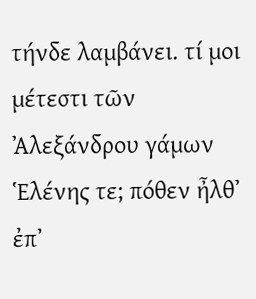τήνδε λαμβάνει. τί μοι μέτεστι τῶν Ἀλεξάνδρου γάμων Ἑλένης τε; πόθεν ἦλθʼ ἐπʼ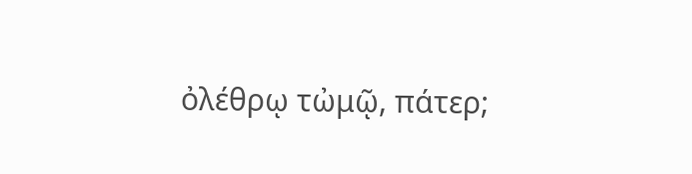ὀλέθρῳ τὠμῷ, πάτερ;